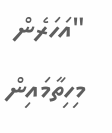"އަހަރެން މިހިތާމައިން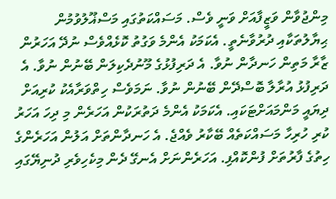މިންޖުވާން ވަޒީފާއަށް ވަނީ ވެސް. މަސައްކަތުގައި މަސްޣޫލުވުމުން ޙިޔާލުތަކާއި ދުރުވާނެތީ. އެކަމަކު އެންމެ ވަގުތު ކޮޅެއްވެސް ނުދޭ އަހަރުން ޒާރާ މަތިން ހަނދާން ނުވާ. އެ ދަރިފުޅުގެ މޫނުދެކިލަން ބޭނުން ނުވާ. އެ ދަރިފުޅު އުރާލާ ބޮސްދޭން ބޭނުން ނުވާ. ނަމަވެސް ހިތްވަރާއެކު ކުރިއަށް ދިޔައީ މަންމައަށްޓަކައި. އެކަމަކު އެންމެ ދަތުރަކުން އަހަރެން މި ދިހަ އަހަރު ކުރި ހުރިހާ މަސައްކަތެއް ބޭކާރު ވެއްޖެ. އެ ހަނދާންތަށް އަލުން އަހަރެންގެ ހިތުގެ ފާރުތަށް ފުންކޮއްފި. އަހަރެންނަށް އެނގޭ ދެން މިކެހިވެރި ދުނިޔޭގައި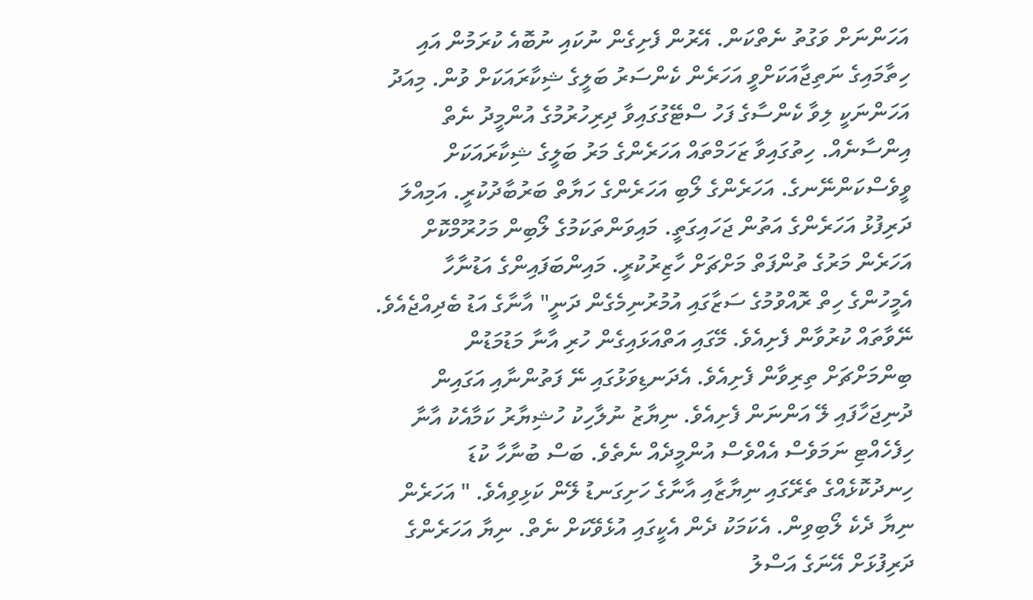އަހަންނަށް ވަގުތު ނެތްކަން. އޭރުން ފެށިގެން ނުކައި ނުބޮއެ ކުރަމުން އައި ހިތާމައިގެ ނަތިޖާއަކަށްވީ އަހަރެން ކެންސަރު ބަލީގެ ޝިކާރައަކަށް ވުން. މިއަދު އަހަންނަކީ ލިވާ ކެންސާގެ ފަހު ސްޓޭގުގައިވާ ދިރިހުރުމުގެ އުންމީދު ނެތް އިންސާނެއް. ހިތުގައިވާ ޒަހަމްތައް އަހަރެންގެ މަރު ބަލީގެ ޝިކާރައަކަށް ވީވެސްކަންނޭނގެ. އަހަރެންގެ ލޯބި އަހަރެންގެ ހަޔާތް ބަރުބާދުކުރީ. އަމިއްލަ ދަރިފުޅު އަހަރެންގެ އަތުން ޖަހައިގަތީ. މައިވަންތަކަމުގެ ލޯބިން މަހުރޫމްކޮށް އަހަރެން މަރުގެ ތުންފަތް މަށްޗަށް ހާޒިރުކުރީ. މައިންބަފައިންގެ އަޑުނާހާ އެމީހުންގެ ހިތް ރޮއްވުމުގެ ސަޒާގައި އުމުރުނިމެގެން ދަނީ" އާނާގެ އަޑު ބެދިއްޖެއެވެ. ނޭވާތައް ކުރުވާން ފެށިއެވެ. މޭގައި އަތްއަޅައިގެން ހުރި އާނާ މަޑުމަޑުން ބިންމަށްޗަށް ތިރިވާން ފެށިއެވެ. އެދަނޑިވަޅުގައި ނޭ ފަތުންނާއި އަގައިން ދުނިޖަހާފައި ލޭ އަންނަން ފެށިއެވެ. ނިޔާޒު ނުލާހިކު ހުޝިޔާރު ކަމާއެކު އާނާ ހިފެހެއްޓި ނަމަވެސް އެއްވެސް އުންމީދެއް ނެތެވެ. ބަސް ބުނާހާ ކުޑަ ހިނދުކޮޅެއްގެ ތެރޭގައި ނިޔާޒާއި އާނާގެ ހަށިގަނޑު ލޭން ކަޅިވިއެވެ. " އަހަރެން ނިޔާ ދެކެ ލޯބިވިން. އެކަމަކު ދެން އެކީގައި އުޅެވޭކަށް ނެތް. ނިޔާ އަހަރެންގެ ދަރިފުޅަށް އޭނަގެ އަސްލު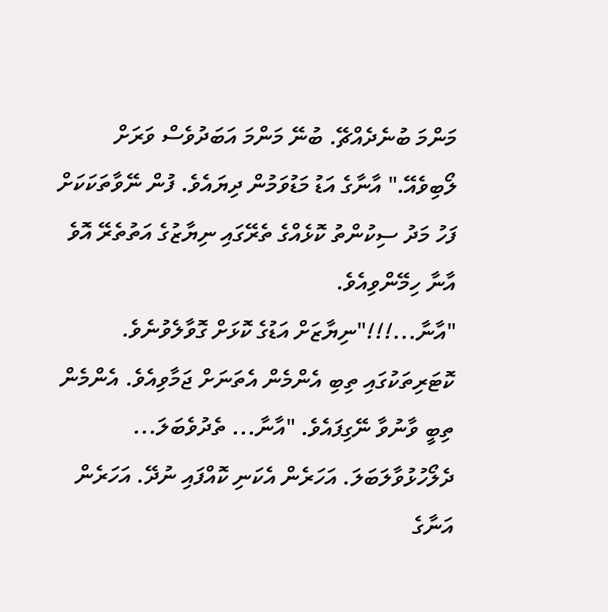މަންމަ ބުނެދެއްޗޭ. ބުނޭ މަންމަ އަބަދުވެސް ވަރަށް ލޯބިވެއޭ." އާނާގެ އަޑު މަޑުވަމުން ދިޔައެވެ. ފުން ނޭވާތަކަކަށް ފަހު މަދު ސިކުންތު ކޮޅެއްގެ ތެރޭގައި ނިޔާޒުގެ އަތުތެރޭ އޮވެ އާނާ ހިމޭންވިއެވެ.
"އާނާ...!!!"ނިޔާޒަށް އަޑުގެ ކޮޅަށް ގޮވާލެވުނެވެ. ކޮޓަރިތަކުގައި ތިބި އެންމެން އެތަނަށް ޖަމާވިއެވެ. އެންމެން ތިބީ ވާނުވާ ނޭގިފައެވެ. "އާނާ... ތެދުވެބަލަ... ދެލޯހުޅުވާލަބަލަ. އަހަރެން އެކަނި ކޮއްފައި ނުދޭ. އަހަރެން އަނާގެ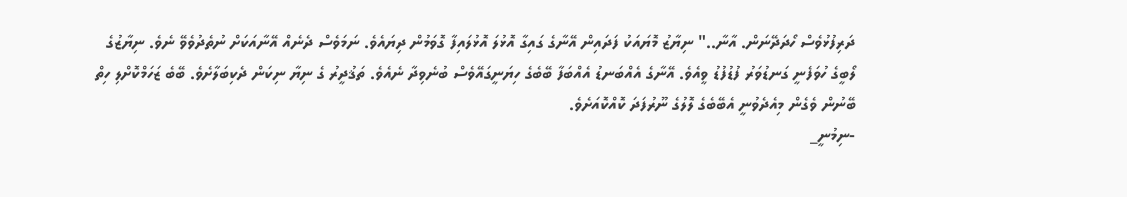ދަރިފުޅުވެސް ހޯދަދޭނަން. އާނާ.." ނިޔާޒު މޮޔައަކު ފަދައިން އޭނާގެ ގައިގާ އޮޅުލަ އޮޅުލައިފާ ގޮވަމުން ދިޔައެވެ. ނަމަވެސް ދެނެއް އޭނާއަކަށް ނުތެދުވެވޭ ނެވެ. ނިޔާޒުގެ ލޯބީގެ ހުވަފެނީ ގަނޑުވަރު ފުޑުފުޑު ވީއެވެ. އޭނާގެ އެއްބަނޑު އެއްބަފާ ބޭބެގެ ހިޔަނީގައޭވެސް ބުނެވިދާ ނެއެވެ. ތަޤުދީރު ގެ ނިޔާ ނިކަން ދެކިބަލާށެވެ. ބޭބެ ޒަހަމްކޮށްލި ހިތް ބޭނުން ވެގެން މިއެދެވުނީ އެބޭބެގެ ލޮލުގެ ނޫރުފަދަ ކޮއްކޮއަށެވެ.
-ނިމުނީ_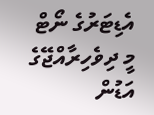އެޑިޓަރުގެ ނޯޓް
މީ ދިވެހިރާއްޖޭގެ އަޑުން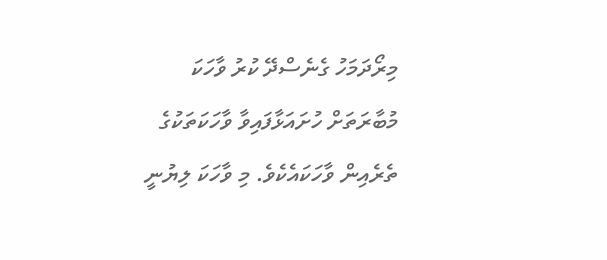މިރޯދަމަހު ގެނެސްދޭ ކުރު ވާހަކަ މުބާރަތަށް ހުށައަޅާފައިވާ ވާހަކަތަކުގެ ތެރެއިން ވާހަކައެކެވެ. މި ވާހަކަ ލިޔުނީ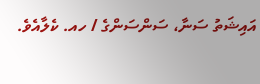އައިޝަތު ސަނާ، ސަންސަންގެ / ހއ. ކެލާއެވެ.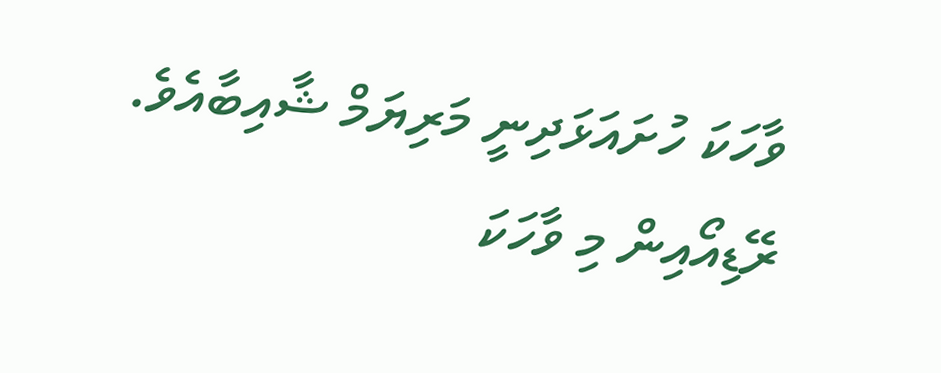ވާހަކަ ހުށައަޅަދިނީ މަރިޔަމް ޝާއިބާއެވެ. ރޭޑިއޯއިން މި ވާހަކަ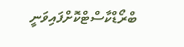ބްރޯޑްކާސްޓްކޮށްފައިވަނީ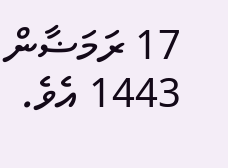17 ރަމަޟާން 1443 އެވެ.